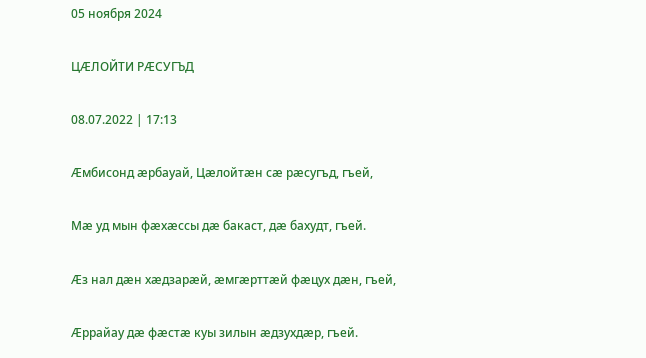05 ноября 2024

ЦӔЛОЙТИ РӔСУГЪД

08.07.2022 | 17:13

Ӕмбисонд ӕрбауай, Цӕлойтӕн сӕ рӕсугъд, гъей,

Мӕ уд мын фӕхӕссы дӕ бакаст, дӕ бахудт, гъей.

Ӕз нал дӕн хӕдзарӕй, ӕмгӕрттӕй фӕцух дӕн, гъей,

Ӕррайау дӕ фӕстӕ куы зилын ӕдзухдӕр, гъей.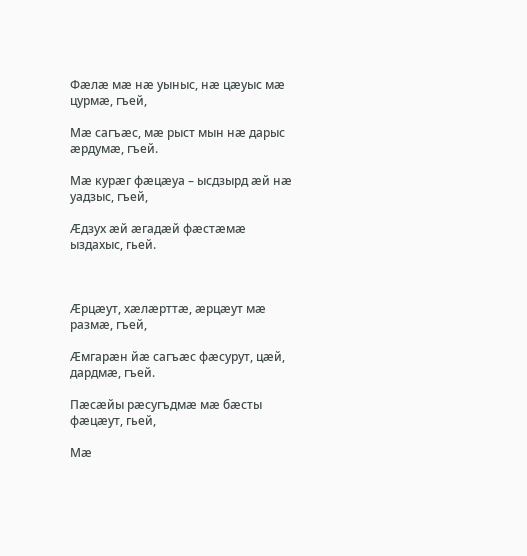Фӕлӕ мӕ нӕ уыныс, нӕ цӕуыс мӕ цурмӕ, гъей,

Мӕ сагъӕс, мӕ рыст мын нӕ дарыс ӕрдумӕ, гъей.

Мӕ курӕг фӕцӕуа – ысдзырд ӕй нӕ уадзыс, гъей,

Ӕдзух ӕй ӕгадӕй фӕстӕмӕ ыздахыс, гьей.



Ӕрцӕут, хӕлӕрттӕ, ӕрцӕут мӕ размӕ, гъей,

Ӕмгарӕн йӕ сагъӕс фӕсурут, цӕй, дардмӕ, гъей.

Пӕсӕйы рӕсугъдмӕ мӕ бӕсты фӕцӕут, гьей,

Мӕ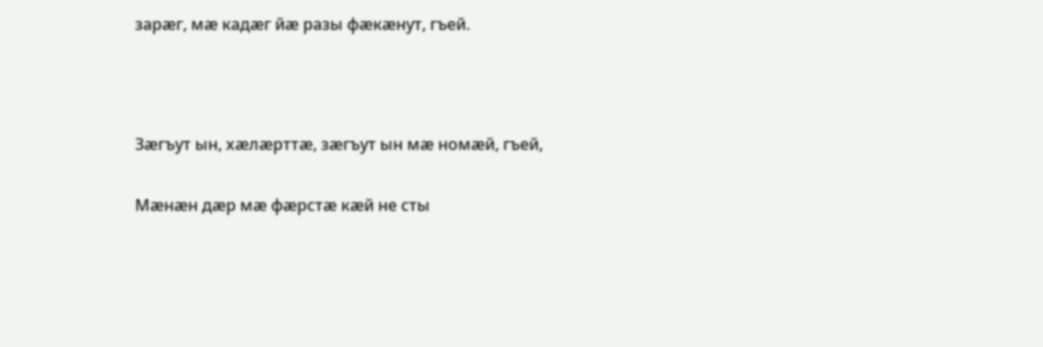зарӕг, мӕ кадӕг йӕ разы фӕкӕнут, гъей.



Зӕгъут ын, хӕлӕрттӕ, зӕгъут ын мӕ номӕй, гъей,

Мӕнӕн дӕр мӕ фӕрстӕ кӕй не сты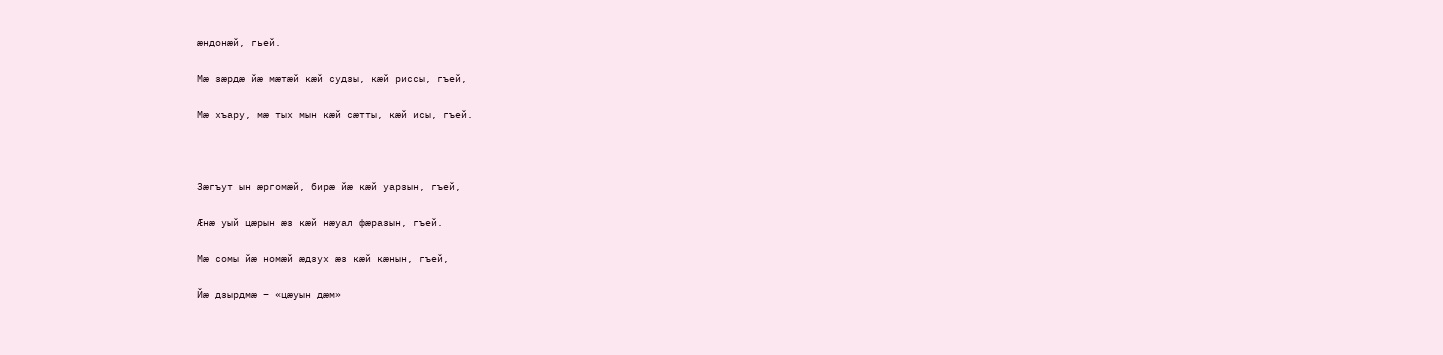ӕндонӕй, гьей.

Мӕ зӕрдӕ йӕ мӕтӕй кӕй судзы, кӕй риссы, гъей,

Мӕ хъару, мӕ тых мын кӕй сӕтты, кӕй исы, гъей.



Зӕгъут ын ӕргомӕй, бирӕ йӕ кӕй уарзын, гъей,

Ӕнӕ уый цӕрын ӕз кӕй нӕуал фӕразын, гъей.

Мӕ сомы йӕ номӕй ӕдзух ӕз кӕй кӕнын, гъей,

Йӕ дзырдмӕ – «цӕуын дӕм»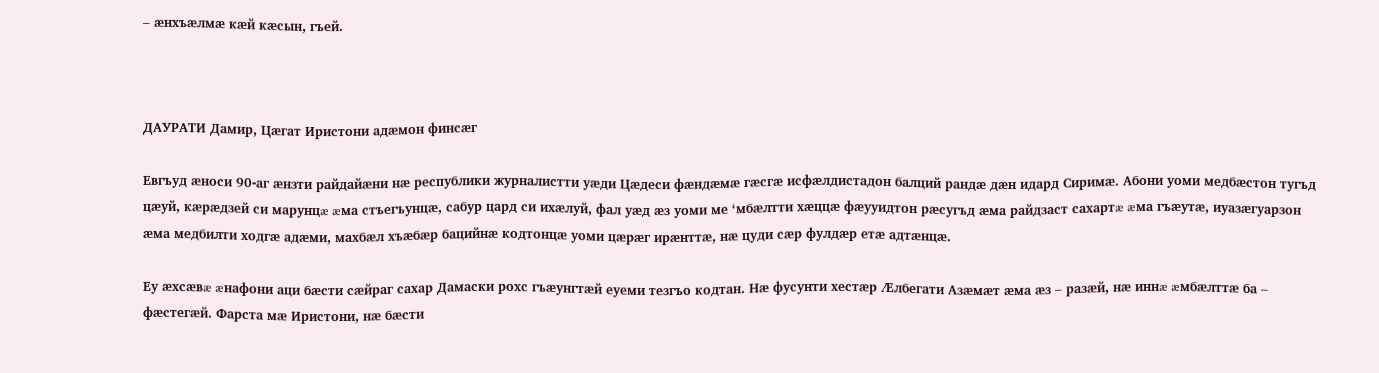– ӕнхъӕлмӕ кӕй кӕсын, гъей.



ДАУРАТИ Дамир, Цæгат Иристони адæмон финсæг

Евгъуд æноси 90-аг æнзти райдайæни нæ республики журналистти уæди Цæдеси фæндæмæ гæсгæ исфæлдистадон балций рандæ дæн идард Сиримæ. Абони уоми медбæстон тугъд цæуй, кæрæдзей си марунцæ æма стъегъунцæ, сабур цард си ихæлуй, фал уæд æз уоми ме ‘мбæлтти хæццæ фæууидтон рæсугъд æма райдзаст сахартæ æма гъæутæ, иуазæгуарзон æма медбилти ходгæ адæми, махбæл хъæбæр бацийнæ кодтонцæ уоми цæрæг ирæнттæ, нæ цуди сæр фулдæр етæ адтæнцæ.

Еу æхсæвæ æнафони аци бæсти сæйраг сахар Дамаски рохс гъæунгтæй еуеми тезгъо кодтан. Нæ фусунти хестæр Æлбегати Азæмæт æма æз – разæй, нæ иннæ æмбæлттæ ба – фæстегæй. Фарста мæ Иристони, нæ бæсти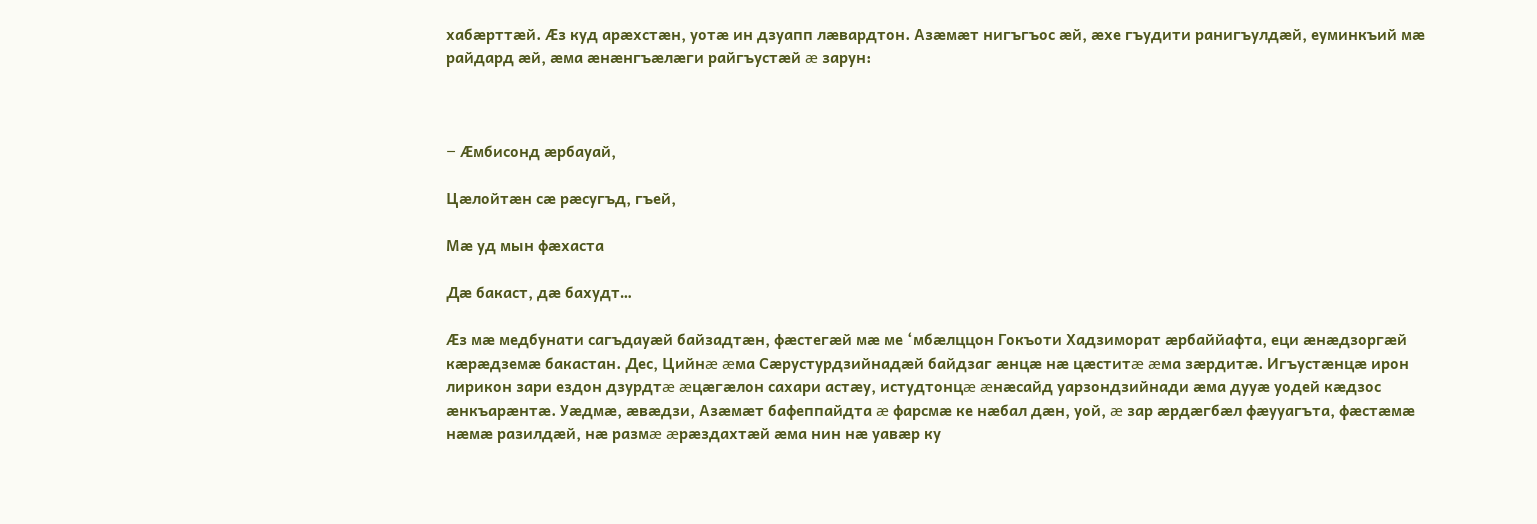хабæрттæй. Æз куд арæхстæн, уотæ ин дзуапп лæвардтон. Азæмæт нигъгъос æй, æхе гъудити ранигъулдæй, еуминкъий мæ райдард æй, æма æнæнгъæлæги райгъустæй æ зарун:



– Æмбисонд æрбауай,

Цæлойтæн сæ рæсугъд, гъей,

Мæ уд мын фæхаста

Дæ бакаст, дæ бахудт…

Æз мæ медбунати сагъдауæй байзадтæн, фæстегæй мæ ме ‘мбæлццон Гокъоти Хадзиморат æрбаййафта, еци æнæдзоргæй кæрæдземæ бакастан. Дес, Цийнæ æма Сæрустурдзийнадæй байдзаг æнцæ нæ цæститæ æма зæрдитæ. Игъустæнцæ ирон лирикон зари ездон дзурдтæ æцæгæлон сахари астæу, истудтонцæ æнæсайд уарзондзийнади æма дууæ уодей кæдзос æнкъарæнтæ. Уæдмæ, æвæдзи, Азæмæт бафеппайдта æ фарсмæ ке нæбал дæн, уой, æ зар æрдæгбæл фæууагъта, фæстæмæ нæмæ разилдæй, нæ размæ æрæздахтæй æма нин нæ уавæр ку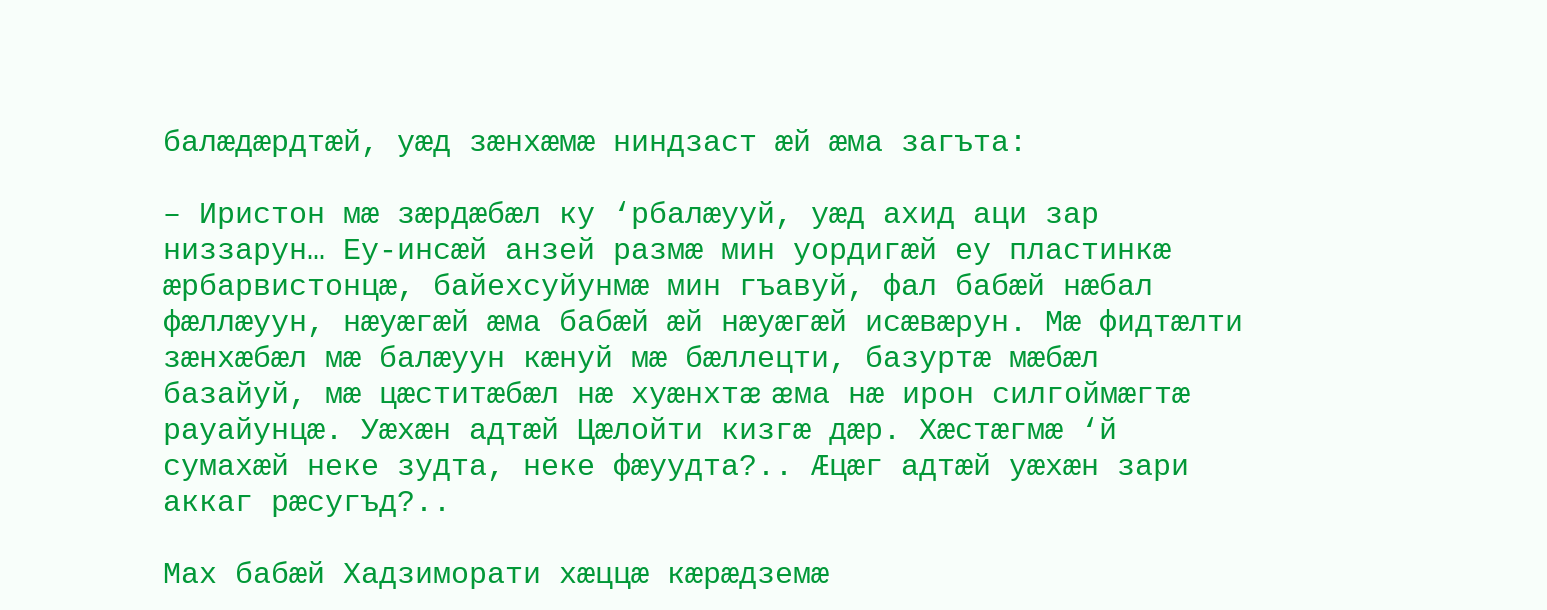балæдæрдтæй, уæд зæнхæмæ ниндзаст æй æма загъта:

– Иристон мæ зæрдæбæл ку ‘рбалæууй, уæд ахид аци зар низзарун… Еу-инсæй анзей размæ мин уордигæй еу пластинкæ æрбарвистонцæ, байехсуйунмæ мин гъавуй, фал бабæй нæбал фæллæуун, нæуæгæй æма бабæй æй нæуæгæй исæвæрун. Мæ фидтæлти зæнхæбæл мæ балæуун кæнуй мæ бæллецти, базуртæ мæбæл базайуй, мæ цæститæбæл нæ хуæнхтæ æма нæ ирон силгоймæгтæ рауайунцæ. Уæхæн адтæй Цæлойти кизгæ дæр. Хæстæгмæ ‘й сумахæй неке зудта, неке фæуудта?.. Æцæг адтæй уæхæн зари аккаг рæсугъд?..

Мах бабæй Хадзиморати хæццæ кæрæдземæ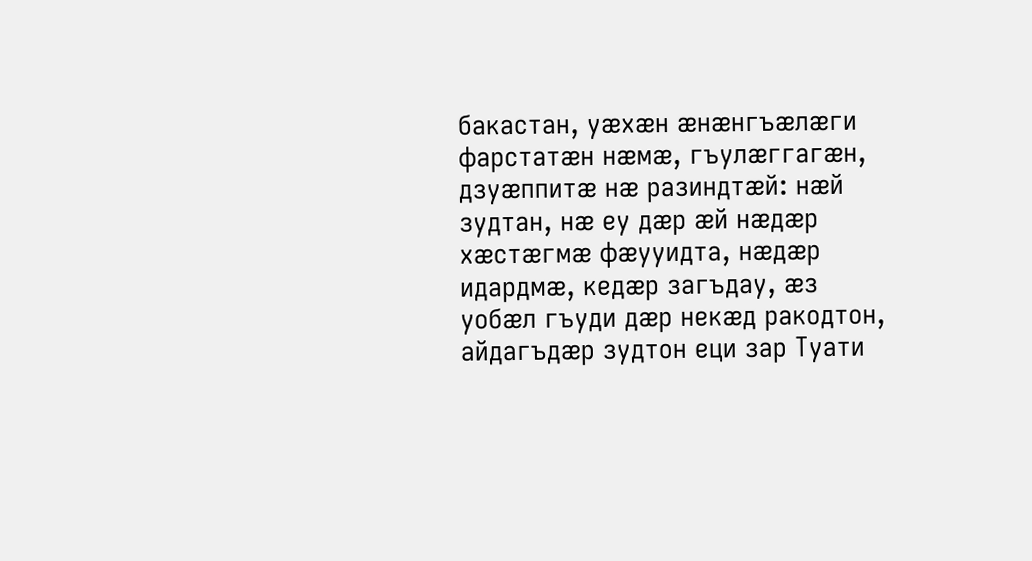бакастан, уæхæн æнæнгъæлæги фарстатæн нæмæ, гъулæггагæн, дзуæппитæ нæ разиндтæй: нæй зудтан, нæ еу дæр æй нæдæр хæстæгмæ фæууидта, нæдæр идардмæ, кедæр загъдау, æз уобæл гъуди дæр некæд ракодтон, айдагъдæр зудтон еци зар Туати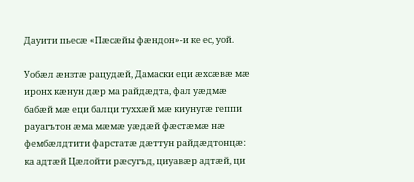Дауити пьесæ «Пæсæйы фæндон»-и ке ес, уой.

Уобæл æнзтæ рацудæй, Дамаски еци æхсæвæ мæ иронх кæнун дæр ма райдæдта, фал уæдмæ бабæй мæ еци балци туххæй мæ киунугæ геппи рауагътон æма мæмæ уæдæй фæстæмæ нæ фембæлдтити фарстатæ дæттун райдæдтонцæ: ка адтæй Цæлойти рæсугъд, циуавæр адтæй, ци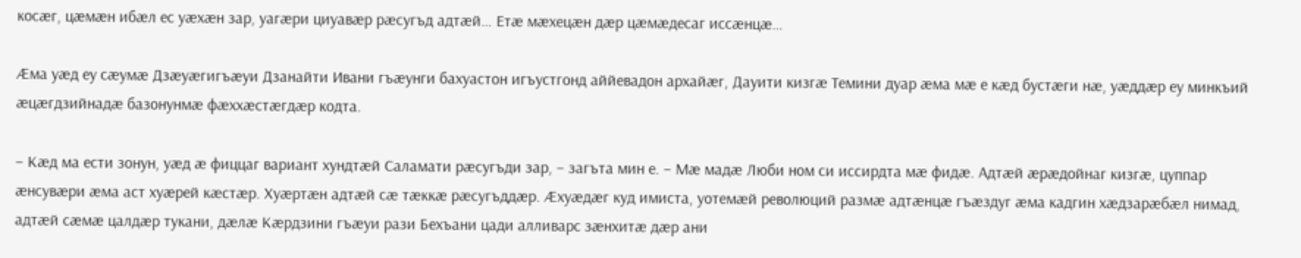косæг, цæмæн ибæл ес уæхæн зар, уагæри циуавæр рæсугъд адтæй… Етæ мæхецæн дæр цæмæдесаг иссæнцæ…

Æма уæд еу сæумæ Дзæуæгигъæуи Дзанайти Ивани гъæунги бахуастон игъустгонд аййевадон архайæг, Дауити кизгæ Темини дуар æма мæ е кæд бустæги нæ, уæддæр еу минкъий æцæгдзийнадæ базонунмæ фæххæстæгдæр кодта.

– Кæд ма ести зонун, уæд æ фиццаг вариант хундтæй Саламати рæсугъди зар, – загъта мин е. – Мæ мадæ Люби ном си иссирдта мæ фидæ. Адтæй æрæдойнаг кизгæ, цуппар æнсувæри æма аст хуæрей кæстæр. Хуæртæн адтæй сæ тæккæ рæсугъддæр. Æхуæдæг куд имиста, уотемæй революций размæ адтæнцæ гъæздуг æма кадгин хæдзарæбæл нимад, адтæй сæмæ цалдæр тукани, дæлæ Кæрдзини гъæуи рази Бехъани цади алливарс зæнхитæ дæр ани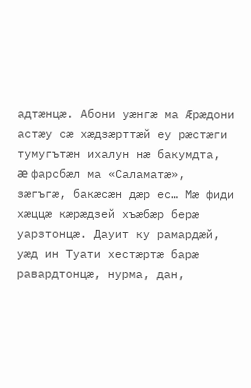адтæнцæ. Абони уæнгæ ма Æрæдони астæу сæ хæдзæрттæй еу рæстæги тумугътæн ихалун нæ бакумдта, æ фарсбæл ма «Саламатæ», зæгъгæ, бакæсæн дæр ес… Мæ фиди хæццæ кæрæдзей хъæбæр берæ уарзтонцæ. Дауит ку рамардæй, уæд ин Туати хестæртæ барæ равардтонцæ, нурма, дан,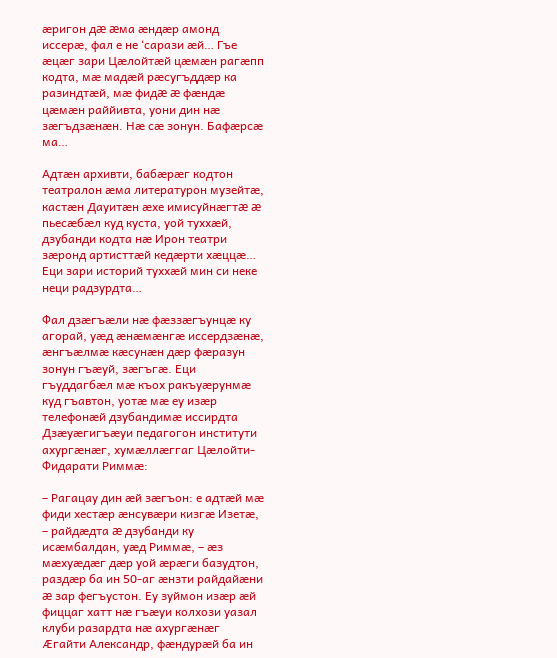æригон дæ æма æндæр амонд иссерæ, фал е не ‘сарази æй… Гъе æцæг зари Цæлойтæй цæмæн рагæпп кодта, мæ мадæй рæсугъддæр ка разиндтæй, мæ фидæ æ фæндæ цæмæн раййивта, уони дин нæ зæгъдзæнæн. Нæ сæ зонун. Бафæрсæ ма…

Адтæн архивти, бабæрæг кодтон театралон æма литературон музейтæ, кастæн Дауитæн æхе имисуйнæгтæ æ пьесæбæл куд куста, уой туххæй, дзубанди кодта нæ Ирон театри зæронд артисттæй кедæрти хæццæ… Еци зари историй туххæй мин си неке неци радзурдта…

Фал дзæгъæли нæ фæззæгъунцæ ку агорай, уæд æнæмæнгæ иссердзæнæ, æнгъæлмæ кæсунæн дæр фæразун зонун гъæуй, зæгъгæ. Еци гъуддагбæл мæ къох ракъуæрунмæ куд гъавтон, уотæ мæ еу изæр телефонæй дзубандимæ иссирдта Дзæуæгигъæуи педагогон институти ахургæнæг, хумæллæггаг Цæлойти-Фидарати Риммæ:

– Рагацау дин æй зæгъон: е адтæй мæ фиди хестæр æнсувæри кизгæ Изетæ, – райдæдта æ дзубанди ку исæмбалдан, уæд Риммæ, – æз мæхуæдæг дæр уой æрæги базудтон, раздæр ба ин 50-аг æнзти райдайæни æ зар фегъустон. Еу зуймон изæр æй фиццаг хатт нæ гъæуи колхози уазал клуби разардта нæ ахургæнæг Æгайти Александр, фæндурæй ба ин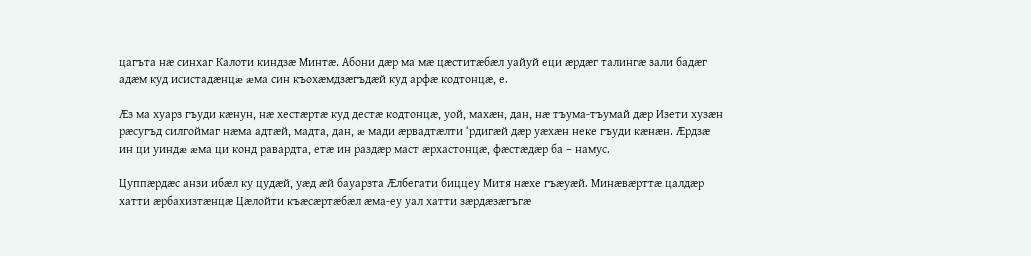цагъта нæ синхаг Калоти киндзæ Минтæ. Абони дæр ма мæ цæститæбæл уайуй еци æрдæг талингæ зали бадæг адæм куд исистадæнцæ æма син къохæмдзæгъдæй куд арфæ кодтонцæ, е.

Æз ма хуарз гъуди кæнун, нæ хестæртæ куд дестæ кодтонцæ, уой, махæн, дан, нæ тъума-тъумай дæр Изети хузæн рæсугъд силгоймаг нæма адтæй, мадта, дан, æ мади æрвадтæлти ‘рдигæй дæр уæхæн неке гъуди кæнæн. Æрдзæ ин ци уиндæ æма ци конд равардта, етæ ин раздæр маст æрхастонцæ, фæстæдæр ба – намус.

Цуппæрдæс анзи ибæл ку цудæй, уæд æй бауарзта Æлбегати биццеу Митя нæхе гъæуæй. Минæвæрттæ цалдæр хатти æрбахизтæнцæ Цæлойти къæсæртæбæл æма-еу уал хатти зæрдæзæгъгæ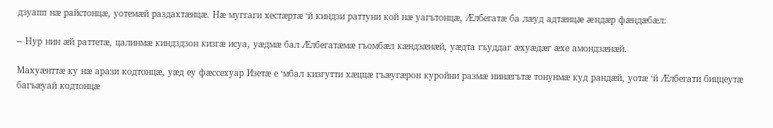дзуапп нæ райстонцæ, уотемæй раздахтæнцæ. Нæ муггаги хестæртæ ‘й киндзи раттуни кой нæ уагътонцæ, Æлбегатæ ба лæуд адтæнцæ æндæр фæндæбæл:

– Нур нин æй раттетæ, цалинмæ киндздзон кизгæ исуа, уæдмæ бал Æлбегатæмæ гъомбæл кæндзæнæй, уæдта гъуддаг æхуæдæг æхе амондзæнæй.

Махуæнттæ ку нæ арази кодтонцæ, уæд еу фæссехуар Изетæ е ‘мбал кизгутти хæццæ гъæугæрон куройни размæ нинæгътæ тонунмæ куд рандæй, уотæ ‘й Æлбегати биццеутæ багъæуай кодтонцæ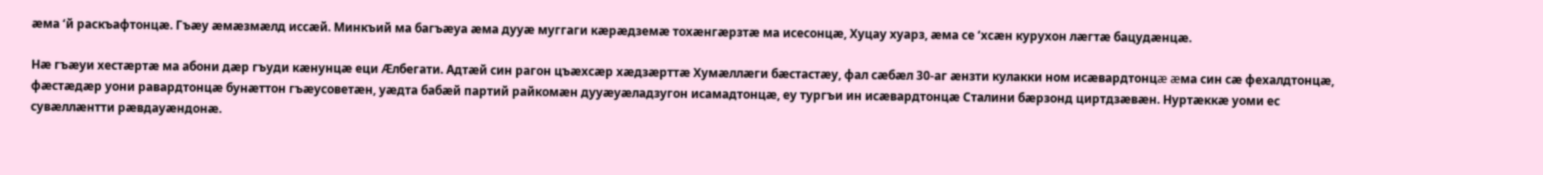æма ‘й раскъафтонцæ. Гъæу æмæзмæлд иссæй. Минкъий ма багъæуа æма дууæ муггаги кæрæдземæ тохæнгæрзтæ ма исесонцæ, Хуцау хуарз, æма се ‘хсæн курухон лæгтæ бацудæнцæ.

Нæ гъæуи хестæртæ ма абони дæр гъуди кæнунцæ еци Æлбегати. Адтæй син рагон цъæхсæр хæдзæрттæ Хумæллæги бæстастæу, фал сæбæл 30-аг æнзти кулакки ном исæвардтонцæ æма син сæ фехалдтонцæ, фæстæдæр уони равардтонцæ бунæттон гъæусоветæн, уæдта бабæй партий райкомæн дууæуæладзугон исамадтонцæ, еу тургъи ин исæвардтонцæ Сталини бæрзонд циртдзæвæн. Нуртæккæ уоми ес сувæллæнтти рæвдауæндонæ.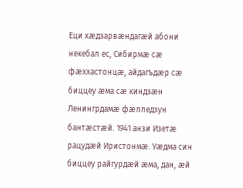Еци хæдзарвæндагæй абони некебал ес, Сибирмæ сæ фæххастонцæ, айдагъдæр сæ биццеу æма сæ киндзæн Ленингрдамæ фæлледзун бантæстæй. 1941 анзи Изетæ рацудæй Иристонмæ. Уæдма син биццеу райгурдæй æма, дан, æй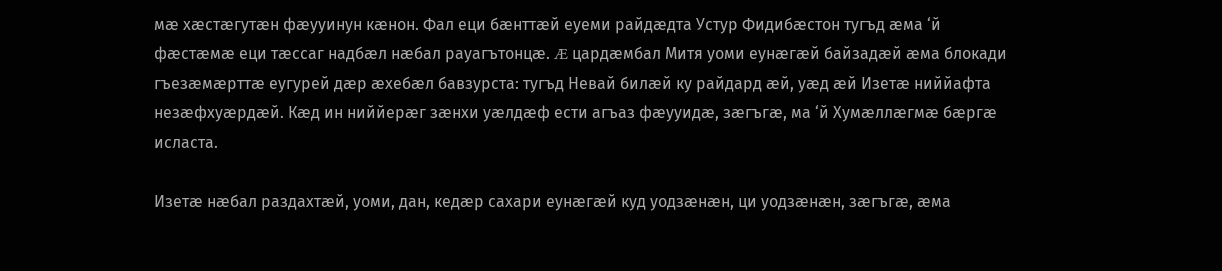мæ хæстæгутæн фæууинун кæнон. Фал еци бæнттæй еуеми райдæдта Устур Фидибæстон тугъд æма ‘й фæстæмæ еци тæссаг надбæл нæбал рауагътонцæ. Æ цардæмбал Митя уоми еунæгæй байзадæй æма блокади гъезæмæрттæ еугурей дæр æхебæл бавзурста: тугъд Невай билæй ку райдард æй, уæд æй Изетæ ниййафта незæфхуæрдæй. Кæд ин ниййерæг зæнхи уæлдæф ести агъаз фæууидæ, зæгъгæ, ма ‘й Хумæллæгмæ бæргæ исласта.

Изетæ нæбал раздахтæй, уоми, дан, кедæр сахари еунæгæй куд уодзæнæн, ци уодзæнæн, зæгъгæ, æма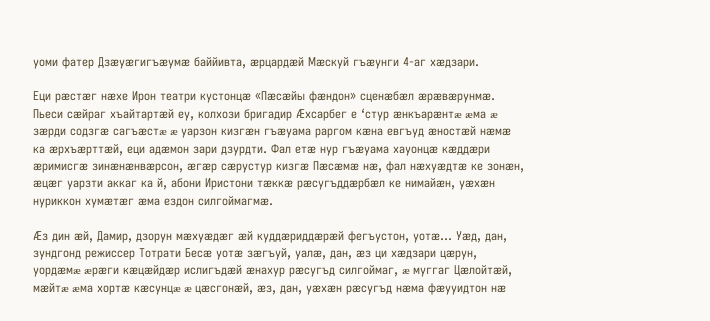уоми фатер Дзæуæгигъæумæ баййивта, æрцардæй Мæскуй гъæунги 4-аг хæдзари.

Еци рæстæг нæхе Ирон театри кустонцæ «Пæсæйы фæндон» сценæбæл æрæвæрунмæ. Пьеси сæйраг хъайтартæй еу, колхози бригадир Æхсарбег е ‘стур æнкъарæнтæ æма æ зæрди содзгæ сагъæстæ æ уарзон кизгæн гъæуама раргом кæна евгъуд æностæй нæмæ ка æрхъæрттæй, еци адæмон зари дзурдти. Фал етæ нур гъæуама хауонцæ кæддæри æримисгæ зинæнæнвæрсон, æгæр сæрустур кизгæ Пæсæмæ нæ, фал нæхуæдтæ ке зонæн, æцæг уарзти аккаг ка й, абони Иристони тæккæ рæсугъддæрбæл ке нимайæн, уæхæн нуриккон хумæтæг æма ездон силгоймагмæ.

Æз дин æй, Дамир, дзорун мæхуæдæг æй куддæриддæрæй фегъустон, уотæ… Уæд, дан, зундгонд режиссер Тотрати Бесæ уотæ зæгъуй, уалæ, дан, æз ци хæдзари цæрун, уордæмæ æрæги кæцæйдæр ислигъдæй æнахур рæсугъд силгоймаг, æ муггаг Цæлойтæй, мæйтæ æма хортæ кæсунцæ æ цæсгонæй, æз, дан, уæхæн рæсугъд нæма фæууидтон нæ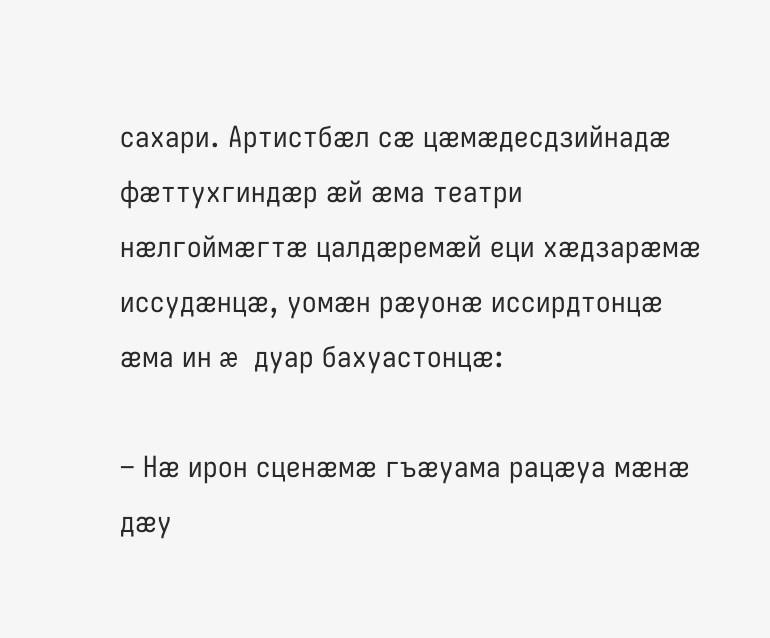сахари. Артистбæл сæ цæмæдесдзийнадæ фæттухгиндæр æй æма театри нæлгоймæгтæ цалдæремæй еци хæдзарæмæ иссудæнцæ, уомæн рæуонæ иссирдтонцæ æма ин æ дуар бахуастонцæ:

– Нæ ирон сценæмæ гъæуама рацæуа мæнæ дæу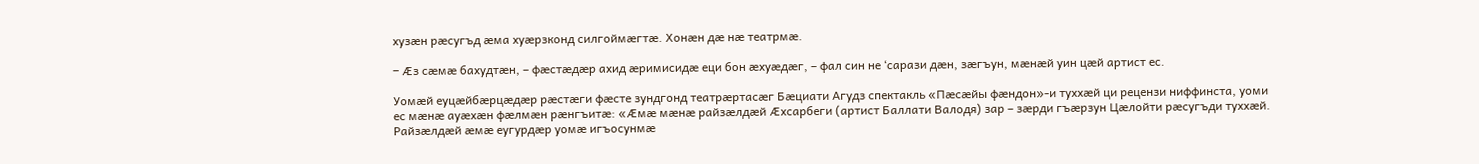хузæн рæсугъд æма хуæрзконд силгоймæгтæ. Хонæн дæ нæ театрмæ.

– Æз сæмæ бахудтæн, – фæстæдæр ахид æримисидæ еци бон æхуæдæг, – фал син не ‘сарази дæн, зæгъун, мæнæй уин цæй артист ес.

Уомæй еуцæйбæрцæдæр рæстæги фæсте зундгонд театрæртасæг Бæциати Агудз спектакль «Пæсæйы фæндон»-и туххæй ци рецензи ниффинста, уоми ес мæнæ ауæхæн фæлмæн рæнгъитæ: «Æмæ мæнæ райзæлдæй Æхсарбеги (артист Баллати Валодя) зар – зæрди гъæрзун Цæлойти рæсугъди туххæй. Райзæлдæй æмæ еугурдæр уомæ игъосунмæ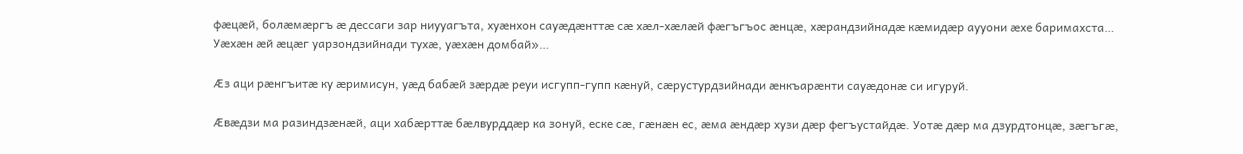фæцæй, болæмæргъ æ дессаги зар ниууагъта, хуæнхон сауæдæнттæ сæ хæл-хæлæй фæгъгъос æнцæ, хæрандзийнадæ кæмидæр аууони æхе баримахста… Уæхæн æй æцæг уарзондзийнади тухæ, уæхæн домбай»…

Æз аци рæнгъитæ ку æримисун, уæд бабæй зæрдæ реуи исгупп-гупп кæнуй, сæрустурдзийнади æнкъарæнти сауæдонæ си игуруй.

Æвæдзи ма разиндзæнæй, аци хабæрттæ бæлвурддæр ка зонуй, еске сæ, гæнæн ес, æма æндæр хузи дæр фегъустайдæ. Уотæ дæр ма дзурдтонцæ, зæгъгæ,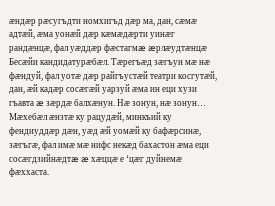æндæр рæсугъдти номхигъд дæр ма, дан, сæмæ адтæй, æма уонæй дæр кæмæдæрти уинæг рандæнцæ, фал уæддæр фæстагмæ æрлæудтæнцæ Бесæйи кандидатурæбæл. Тæрегъæд зæгъун мæ нæ фæндуй, фал уотæ дæр райгъустæй театри косгутæй, дан, æй кадæр сосæгæй уарзуй æма ин еци хузи гъавта æ зæрдæ балхæнун. Нæ зонун, нæ зонун… Мæхебæл æнзтæ ку рацудæй, минкъий ку фендиуддæр дæн, уæд æй уомæй ку бафæрсинæ, зæгъгæ, фал имæ мæ нифс некæд бахастон æма еци сосæгдзийнæдтæ æ хæццæ е ‘цæг дуйнемæ фæххаста.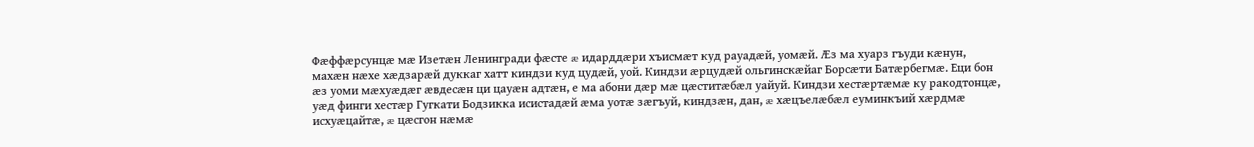Фæффæрсунцæ мæ Изетæн Ленингради фæсте æ идарддæри хъисмæт куд рауадæй, уомæй. Æз ма хуарз гъуди кæнун, махæн нæхе хæдзарæй дуккаг хатт киндзи куд цудæй, уой. Киндзи æрцудæй ольгинскæйаг Борсæти Батæрбегмæ. Еци бон æз уоми мæхуæдæг æвдесæн ци цауæн адтæн, е ма абони дæр мæ цæститæбæл уайуй. Киндзи хестæртæмæ ку ракодтонцæ, уæд финги хестæр Гугкати Бодзикка исистадæй æма уотæ зæгъуй, киндзæн, дан, æ хæцъелæбæл еуминкъий хæрдмæ исхуæцайтæ, æ цæсгон нæмæ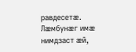равдесетæ. Лæмбунæг имæ нимдзаст æй,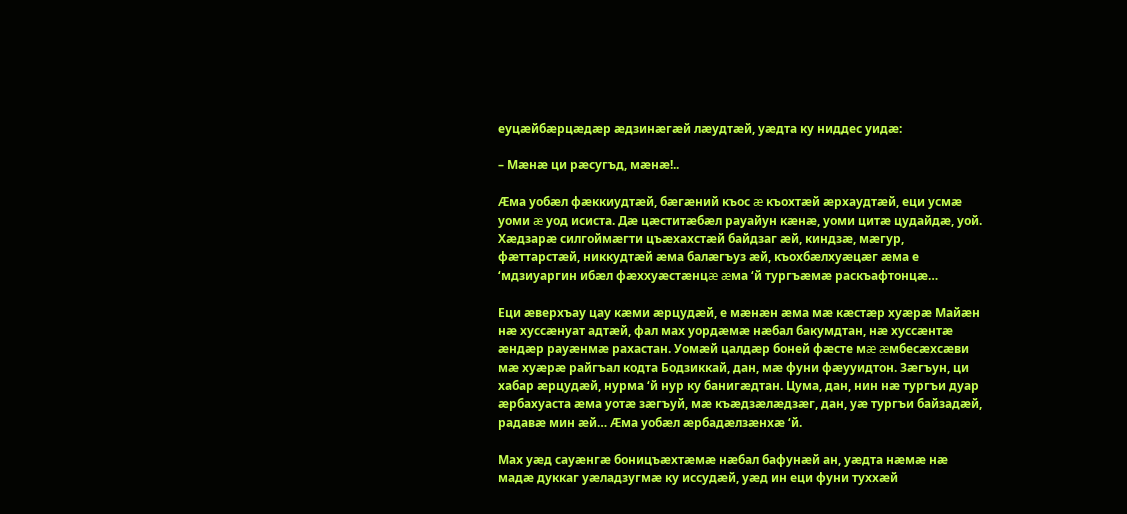еуцæйбæрцæдæр æдзинæгæй лæудтæй, уæдта ку ниддес уидæ:

– Мæнæ ци рæсугъд, мæнæ!..

Æма уобæл фæккиудтæй, бæгæний къос æ къохтæй æрхаудтæй, еци усмæ уоми æ уод исиста. Дæ цæститæбæл рауайун кæнæ, уоми цитæ цудайдæ, уой. Хæдзарæ силгоймæгти цъæхахстæй байдзаг æй, киндзæ, мæгур, фæттарстæй, никкудтæй æма балæгъуз æй, къохбæлхуæцæг æма е ‘мдзиуаргин ибæл фæххуæстæнцæ æма ‘й тургъæмæ раскъафтонцæ…

Еци æверхъау цау кæми æрцудæй, е мæнæн æма мæ кæстæр хуæрæ Майæн нæ хуссæнуат адтæй, фал мах уордæмæ нæбал бакумдтан, нæ хуссæнтæ æндæр рауæнмæ рахастан. Уомæй цалдæр боней фæсте мæ æмбесæхсæви мæ хуæрæ райгъал кодта Бодзиккай, дан, мæ фуни фæууидтон. Зæгъун, ци хабар æрцудæй, нурма ‘й нур ку банигæдтан. Цума, дан, нин нæ тургъи дуар æрбахуаста æма уотæ зæгъуй, мæ къæдзæлæдзæг, дан, уæ тургъи байзадæй, радавæ мин æй… Æма уобæл æрбадæлзæнхæ ‘й.

Мах уæд сауæнгæ боницъæхтæмæ нæбал бафунæй ан, уæдта нæмæ нæ мадæ дуккаг уæладзугмæ ку иссудæй, уæд ин еци фуни туххæй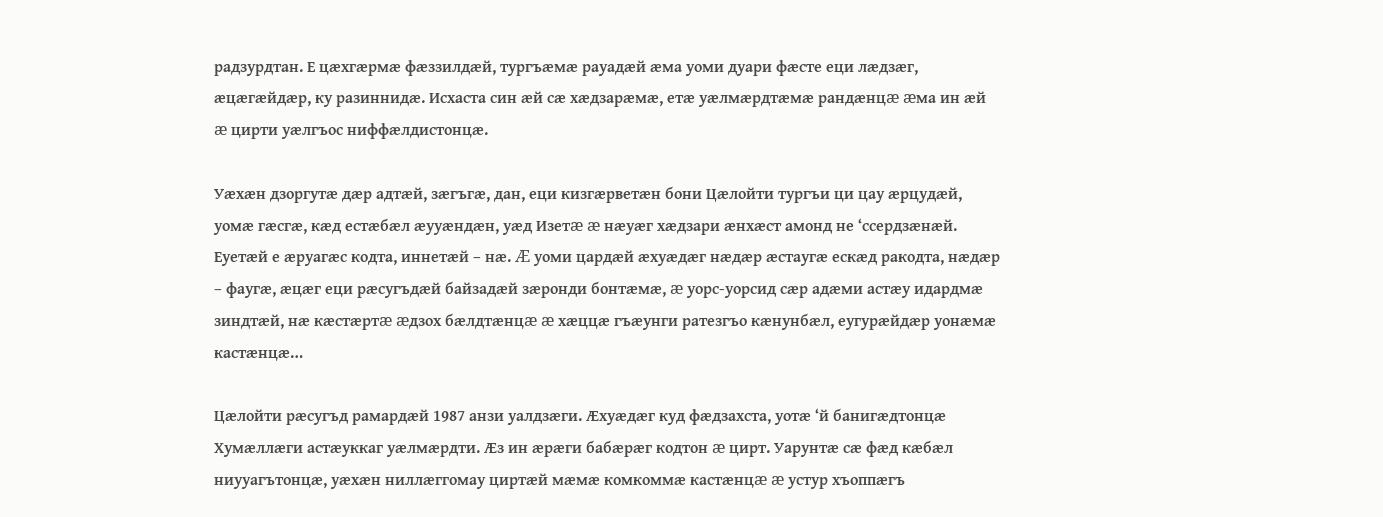радзурдтан. Е цæхгæрмæ фæззилдæй, тургъæмæ рауадæй æма уоми дуари фæсте еци лæдзæг, æцæгæйдæр, ку разиннидæ. Исхаста син æй сæ хæдзарæмæ, етæ уæлмæрдтæмæ рандæнцæ æма ин æй æ цирти уæлгъос ниффæлдистонцæ.

Уæхæн дзоргутæ дæр адтæй, зæгъгæ, дан, еци кизгæрветæн бони Цæлойти тургъи ци цау æрцудæй, уомæ гæсгæ, кæд естæбæл æууæндæн, уæд Изетæ æ нæуæг хæдзари æнхæст амонд не ‘ссердзæнæй. Еуетæй е æруагæс кодта, иннетæй – нæ. Æ уоми цардæй æхуæдæг нæдæр æстаугæ ескæд ракодта, нæдæр – фаугæ, æцæг еци рæсугъдæй байзадæй зæронди бонтæмæ, æ уорс-уорсид сæр адæми астæу идардмæ зиндтæй, нæ кæстæртæ æдзох бæлдтæнцæ æ хæццæ гъæунги ратезгъо кæнунбæл, еугурæйдæр уонæмæ кастæнцæ…

Цæлойти рæсугъд рамардæй 1987 анзи уалдзæги. Æхуæдæг куд фæдзахста, уотæ ‘й банигæдтонцæ Хумæллæги астæуккаг уæлмæрдти. Æз ин æрæги бабæрæг кодтон æ цирт. Уарунтæ сæ фæд кæбæл ниууагътонцæ, уæхæн ниллæггомау циртæй мæмæ комкоммæ кастæнцæ æ устур хъоппæгъ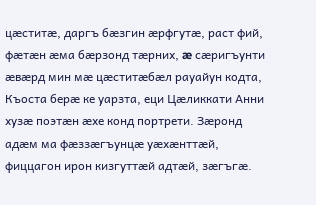цæститæ, даргъ бæзгин æрфгутæ, раст фий, фæтæн æма бæрзонд тæрних, æ сæригъунти æвæрд мин мæ цæститæбæл рауайун кодта, Къоста берæ ке уарзта, еци Цæликкати Анни хузæ поэтæн æхе конд портрети. Зæронд адæм ма фæззæгъунцæ уæхæнттæй, фиццагон ирон кизгуттæй адтæй, зæгъгæ.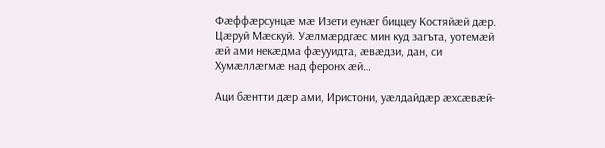Фæффæрсунцæ мæ Изети еунæг биццеу Костяйæй дæр. Цæруй Мæскуй. Уæлмæрдгæс мин куд загъта, уотемæй æй ами некæдма фæууидта, æвæдзи, дан, си Хумæллæгмæ над феронх æй…

Аци бæнтти дæр ами, Иристони, уæлдайдæр æхсæвæй-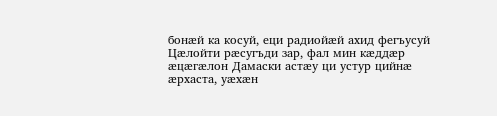бонæй ка косуй, еци радиойæй ахид фегъусуй Цæлойти рæсугъди зар, фал мин кæддæр æцæгæлон Дамаски астæу ци устур цийнæ æрхаста, уæхæн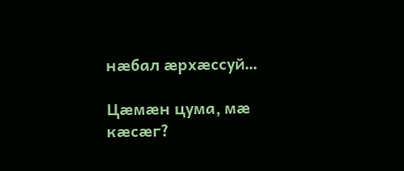нæбал æрхæссуй…

Цæмæн цума, мæ кæсæг?